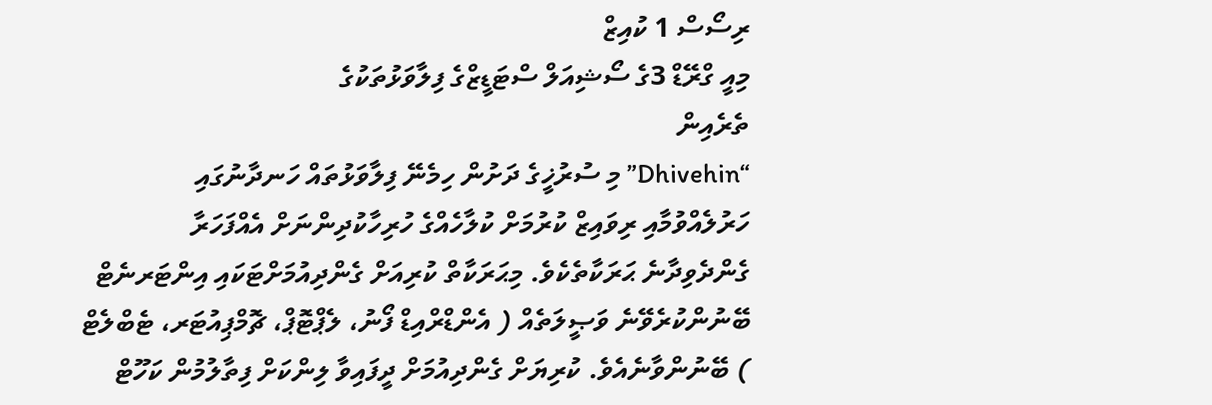ރިސޯސް 1 ކުއިޒް
މިއީ ގްރޭޑް 3ގެ ސޯޝިއަލް ސްޓަޑީޒްގެ ފިލާވަޅުތަކުގެ
ތެރެއިން
“Dhivehin” މި ސުރުޚީގެ ދަށުން ހިމެނޭ ފިލާވަޅުތައް ހަނދާނުގައި
ހަރުލެއްވުމާއި ރިވައިޒް ކުރުމަށް ކުލާހެއްގެ ހުރިހާކުދިންނަށް އެއްފަހަރާ
ގެންދެވިދާނެ ޙަރަކާތެކެވެ. މިޙަރަކާތް ކުރިއަށް ގެންދިއުމަށްޓަކައި އިންޓަރނެޓް
ބޭނުންކުރެވޭނެ ވަޞީލަތެއް ( އެންޑްރްއިޑް ފޯނު، ލެޕްޓޮޕް، ޗޮމްޕިއުޓަރ، ޓެބްލެޓް
) ބޭނުންވާނެއެވެ. ކުރިޔަށް ގެންދިއުމަށް ދީފައިވާ ލިންކަށް ފިތާލުމުން ކަހޫޓް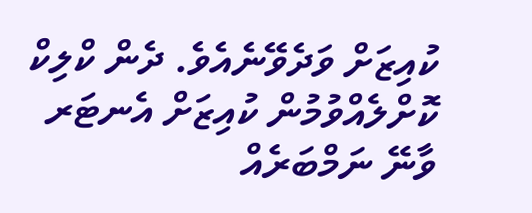ކުއިޒަށް ވަދެވޭނެއެވެ. ދެން ކްލިކް ކޮށްލެއްވުމުން ކުއިޒަށް އެނޓަރ
ވާނޭ ނަމްބަރެއް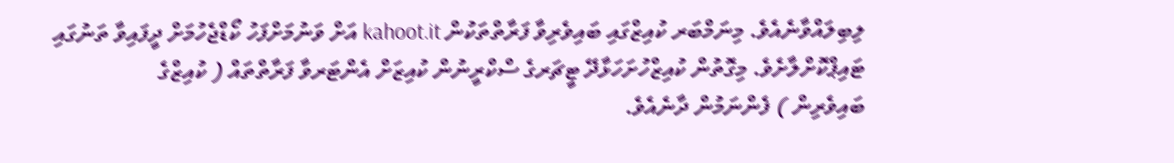ލިބިލައްވާނެއެވެ. މިނަމްބަރ ކުއިޒްގައި ބައިވެރިވާ ފަރާތްތަކުން kahoot.it އަށް ވަނުމަށްފަހު ކޯޑްޖެހުމަށް ދީފައިވާ ތަނުގައި
ޓައިޕްކޮށްލާށެވެ. މިގޮތުން ކުއިޒްހުށަހަޅާދޭ ޓީޗަރގެ ސްކްރީނުން ކުއިޒަށް އެންޓަރވާ ފަރާތްތައް ( ކުއިޒްގެ
ބައިވެރިން ) ފެންނަމުން ދާނެއެވެ.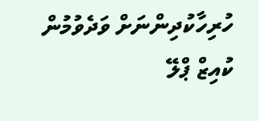ހުރިހާކުދިންނަށް ވަދެވުމުން ކުއިޒް ޕްލޭ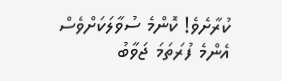ކުރާށެވެ! ކޮންމެ ސުވާލަކަށްވެސް އެންމެ ފުރަތަމަ ޖަވާބު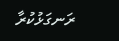ރަނގަޅުކުރާ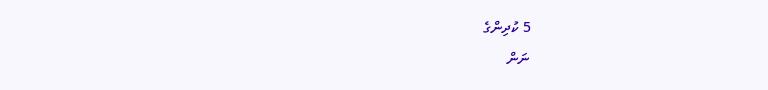5 ކުދިންގެ
ނަން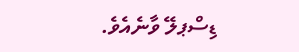ޑިސްޕލޭ ވާނެއެވެ.